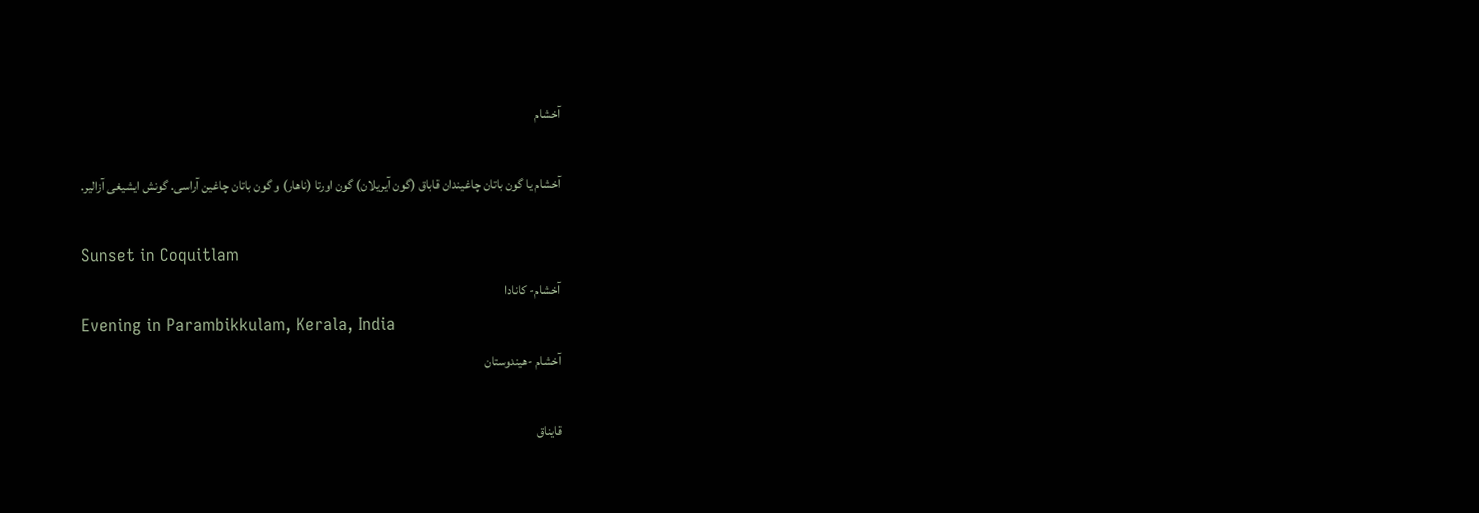آخشام

آخشام یا گون باتان چاغیندان قاباق (گون آیریلان) گون اورتا (ناهار) و گون باتان چاغین آراسی. گونش ایشیغی آزالیر.

Sunset in Coquitlam
آخشام- کانادا
Evening in Parambikkulam, Kerala, India
آخشام -هیندوستان

قایناق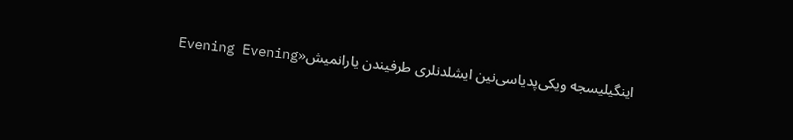اینگیلیسجه ویکی‌پدیاسی‌نین ایشلدنلری طرفیندن یارانمیش«Evening Evening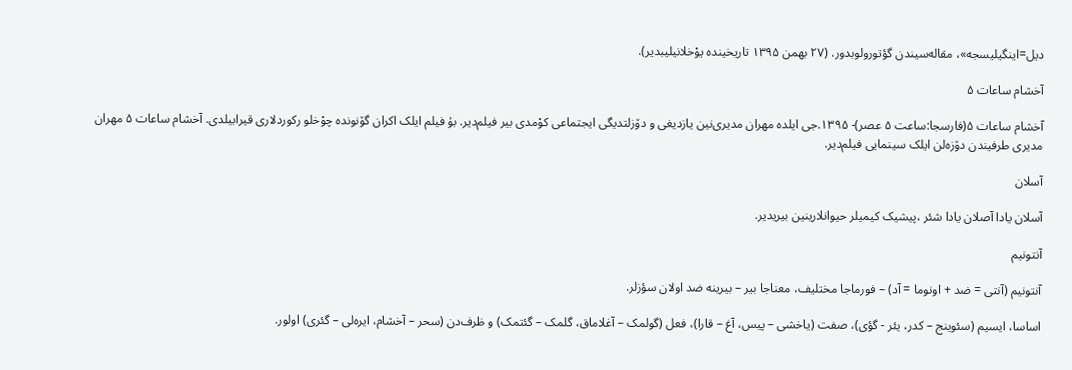دیل=اینگیلیسجه»، مقاله‌سیندن گؤتورولوبدور. (۲۷ بهمن ۱۳۹۵ تاریخینده یوْخلانیلیبدیر).

آخشام ساعات ۵

آخشام ساعات ۵(فارسجا:ساعت ۵ عصر)- ۱۳۹۵.جی ایلده مهران مدیری‌نین یازدیغی و دۆزلتدیگی ایجتماعی کوْمدی بیر فیلم‌دیر. بۇ فیلم ایلک اکران گۆنونده چوْخلو رکوردلاری قیرابیلدی. آخشام ساعات ۵ مهران مدیری طرفیندن دۆزه‌لن ایلک سینمایی فیلم‌دیر.

آسلان

آسلان یادا آصلان یادا شئر ،پیشیک کیمیلر حیوانلارینین بیریدیر.

آنتونيم

آنتونیم (آنتی = ضد + اونوما = آد) – فورماجا مختلیف، معناجا بیر – بیرینه ضد اولان سؤزلر.

اساسا، ایسیم (سئوینج – کدر، یئر - گؤی)، صفت (یاخشی – پیس، آغ – قارا)، فعل (گولمک – آغلاماق، گلمک – گئتمک) و ظرف‌دن (سحر – آخشام، ایره‌لی – گئری) اولور.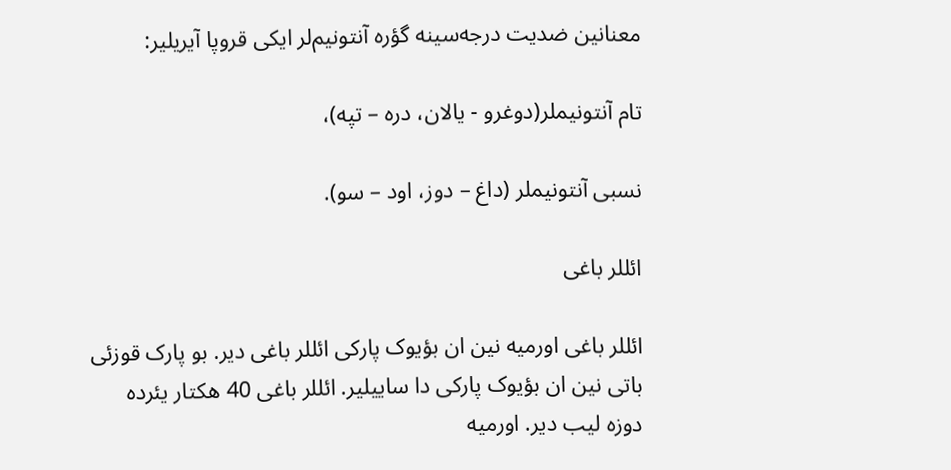معنانین ضدیت درجه‌سینه گؤره آنتونیم‌لر ایکی قروپا آیریلیر:

تام آنتونیملر(دوغرو - یالان، دره – تپه)،

نسبی آنتونیملر (داغ – دوز، اود – سو).

ائللر باغی

ائللر باغی اورمیه نین ان بؤیوک پارکی ائللر باغی دیر. بو پارک قوزئی باتی نین ان بؤیوک پارکی دا ساییلیر. ائللر باغی 40 هکتار یئرده دوزه لیب دیر. اورمیه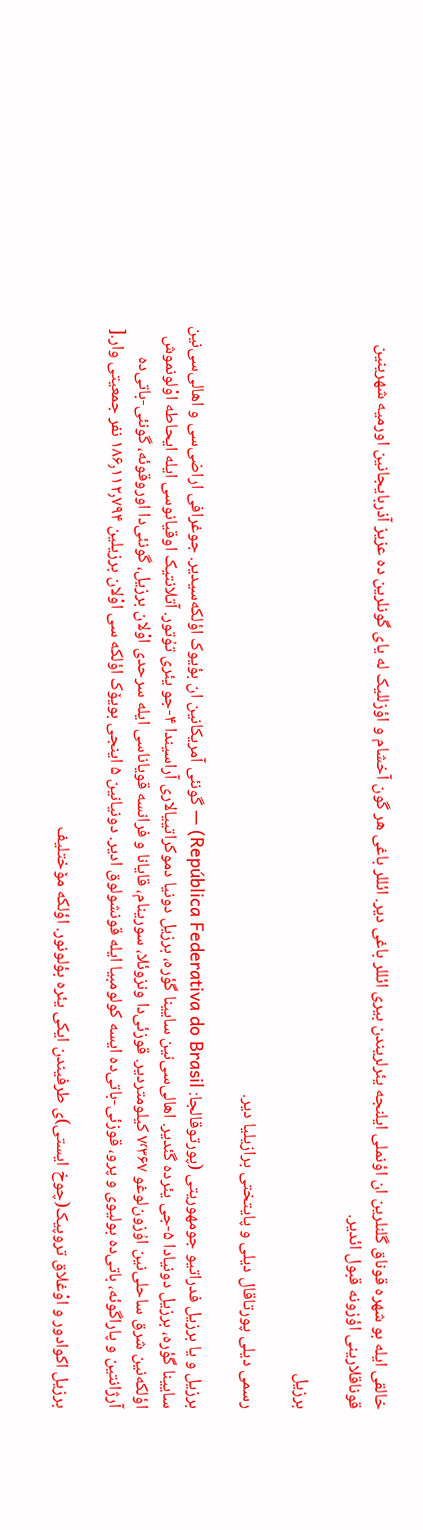خالقی ایله بو شهره قوناق گلنلرین ان اؤنملی ایلنجه یئرلریندن بیری ائللر باغی دیر. ائللر باغی هر گون آخشام و اؤزللیک له یای گونلرین ده عزیز آذربایجانین اورمیه شهرینین قوناقلارینی اؤزونه قبول ائدیر.

برزیل

رسمی دیلی پورتاقال دیلی و پایتختی برازیلیا دیر.

برزیل و یا برزیل فدراتیو جومهوریتی (پورتوقالجا: República Federativa do Brasil) — گونئی آمریکانین ان بؤیوک اؤلکه‌سیدیر. جوغرافی اراضی‌سی و اهالی‌سی‌نین سایینا گؤره، برزیل دونیادا ۵-جی یئرده گئدیر. اهالی‌سی‌نین سایینا گؤره، برزیل دونیا دموکراتییالاری آراسیندا ۴-جو یئری تۇتور. آتلانتیک اوقیانوسی ایله ایحاطه اوْلونموش اؤلکه‌نین شرق ساحلی‌نین اۇزون‌لوغو ۷٬۳۶۷ کیلومتردیر. قوزئی‌دا ونزوئلا، سورینام، قایانا و فرانسه قویاناسی ایله سرحدی اوْلان برزیل، گونئی‌دا اوروقوئه، گونئی-باتی‌ده آرژانتین و پاراگوئه، باتی‌ده بولیوی و پرو، قوزئی-باتی‌ده ایسه کولومبیا ایله قونشولوق ادیر. دونیانین ۵ اینجی بویۆک اؤلکه سی اوْلان برزیلین ۱۸۶٫۱۱۲٫۷۹۴ نفر جمعیتی وار.[

برزیل اکوادور و اوْغلاق تروپیک(چوخ ایستی)ی طرفیندن ایکی یئره بؤلونور. اؤلکه مۆختلیف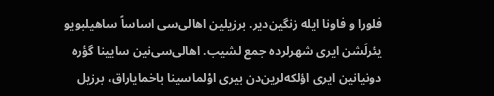فلورا و فاونا ایله زنگین‌دیر. برزیلین اهالی‌سی اساساً ساهیلبویو یئرلَشن ایری شهرلرده جمع لشیب. اهالی‌سی‌نین سایینا گؤره دونیانین ایری اؤلکه‌لرین‌دن بیری اوْلماسینا باخمایاراق، برزیل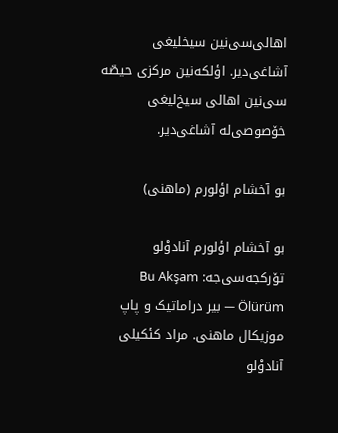اهالی‌سی‌نین سیخلیغی آشاغی‌دیر. اؤلکه‌نین مرکزی حیصّه سی‌نین اهالی سیخ‌لیغی خۆصوصی‌له آشاغی‌دیر.

بو آخشام اؤلورم (ماهنی)

بو آخشام اؤلورم آنادوْلو تۆرکجه‌سی‌جه: Bu Akşam Ölürüm — بیر دراماتیک و پاپ موزیکال ماهنی. مراد کئکیلی آنادوْلو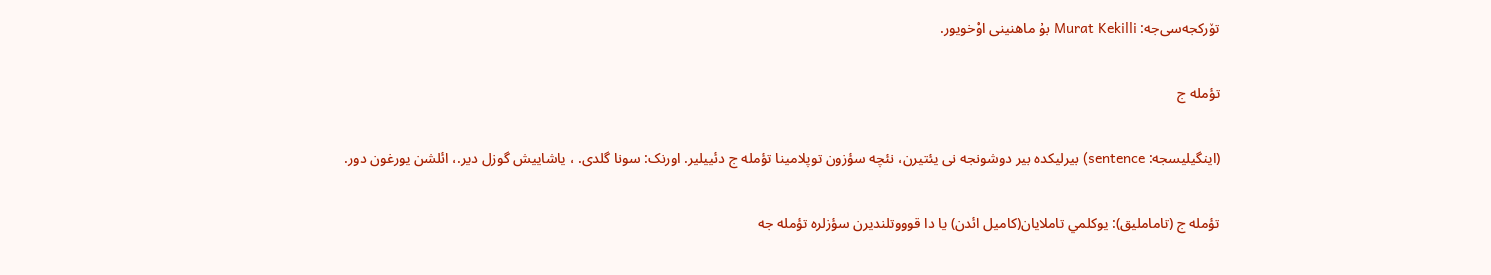تۆرکجه‌سی‌جه: Murat Kekilli بۇ ماهنینی اوْخویور.

تؤمله ج

(اینگیلیسجه: sentence) بیرلیکده بیر دوشونجه نی یئتیرن، نئچه سؤزون توپلامینا تؤمله ج دئییلیر. اورنک: سونا گلدی. ، یاشاییش گوزل دیر.، ائلشن یورغون دور.

تؤمله ج (تامامليق): يوکلمي تاملایان(کامیل ائدن) يا دا قوووتلنديرن سؤزلره تؤمله جه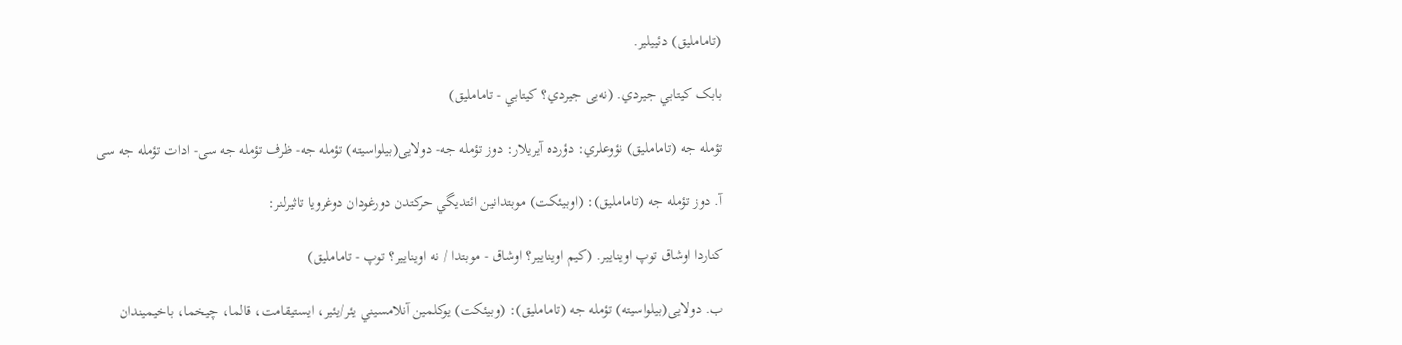(تامامليق) دئييلير.

بابک کيتابي جيردي. (نه‌یی جيردي؟ کيتابي - تامامليق)

تؤمله جه (تامامليق) نؤوعلري: دؤرده آيريلار: دوز تؤمله جه- دولایی(بيلواسيته) تؤمله جه- ظرف تؤمله جه سی- ادات تؤمله جه سی

آ. دوز تؤمله جه (تامامليق): (اوبيئکت) موبتدانين ائتديگي حرکتدن دورغودان دوغرويا تاثيرلنر:

کناردا اوشاق توپ اوينايير. (کيم اوينايير؟ اوشاق - موبتدا / نه اوينايير؟ توپ - تامامليق)

ب. دولایی(بيلواسيته) تؤمله جه (تامامليق): (وبيئکت) يوکلمين آنلامسيني يئر/يئير، ايستيقامت، قالما، چيخما، باخيميندان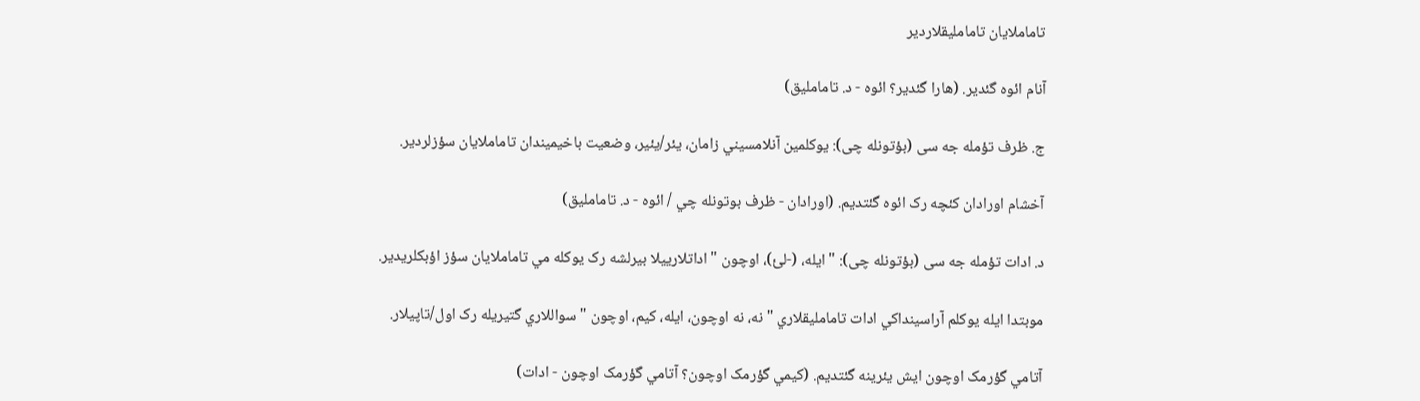تاماملايان تامامليقلاردير

آنام ائوه گئدير. (هارا گئدير؟ ائوه - د. تامامليق)

ج. ظرف تؤمله جه سی (بؤتونله چی): يوکلمين آنلامسيني زامان، يئر/يئير، وضعيت باخيميندان تاماملايان سؤزلردير.

آخشام اورادان کئچه رک ائوه گئتديم. (اورادان - ظرف بوتونله چي / ائوه - د. تامامليق)

د. ادات تؤمله جه سی (بؤتونله چی): " ايله، (-لئ)، اوچون " اداتلارييلا بيرلشه رک يوکله مي تاماملايان سؤز اؤبکلريدير.

موبتدا ايله يوکلم آراسينداکي ادات تامامليقلاري " نه، نه اوچون، ايله، کيم، اوچون " سواللاري گتيريله رک اول/تاپيلار.

آتامي گؤرمک اوچون ايش يئرينه گئتديم. (کيمي گؤرمک اوچون؟ آتامي گؤرمک اوچون - ادات)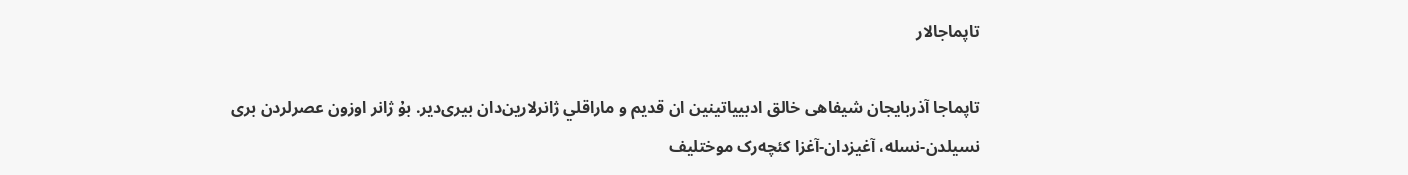تاپماجالار

تاپماجا آذربایجان شیفاهی خالق ادبيياتینین ان قدیم و ماراقلي ژانرلارین‌دان بیری‌دیر. بۇ ژانر اوزون عصرلردن بری نسیلدن-نسله، آغیزدان-آغزا کئچه‌رک موختلیف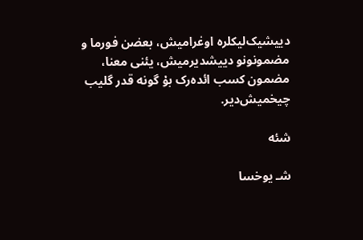دییشیک‌لیكلره اوغرامیش، بعضن فورما و مضمونونو دییشدیرمیش، یئنی معنا، مضمون کسب ائده‌رک بۇ گونه قدر گلیب چیخمیش‌دیر.

شئه

شـ یوخسا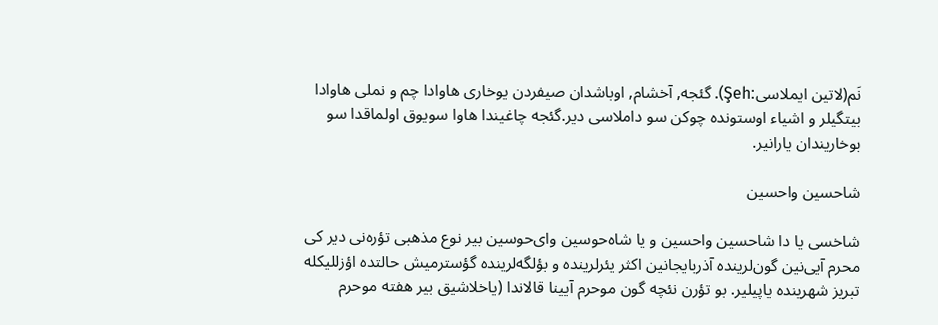نَم(لاتین ایملاسی:Şeh). گئجه, آخشام, اوباشدان صیفردن یوخاری هاوادا چم و نملی هاوادا بیتگیلر و اشیاء اوستونده چوکن سو داملاسی دیر.گئجه چاغیندا هاوا سویوق اولماقدا سو بوخاریندان یارانیر.

شاحسین واحسین

شاخسی یا دا شاحسین واحسین و یا شاه‌حوسین وای‌حوسین بیر نوع مذهبی تؤره‌نی دیر کی محرم آیی‌نین گون‌لرینده آذربایجانین اکثر یئرلرینده و بؤلگه‌لرینده گؤسترمیش حالتده اؤزللیکله تبریز شهرینده یاپیلیر. بو تؤرن نئچه گون موحرم آیینا قالاندا (یاخلاشیق بیر هفته موحرم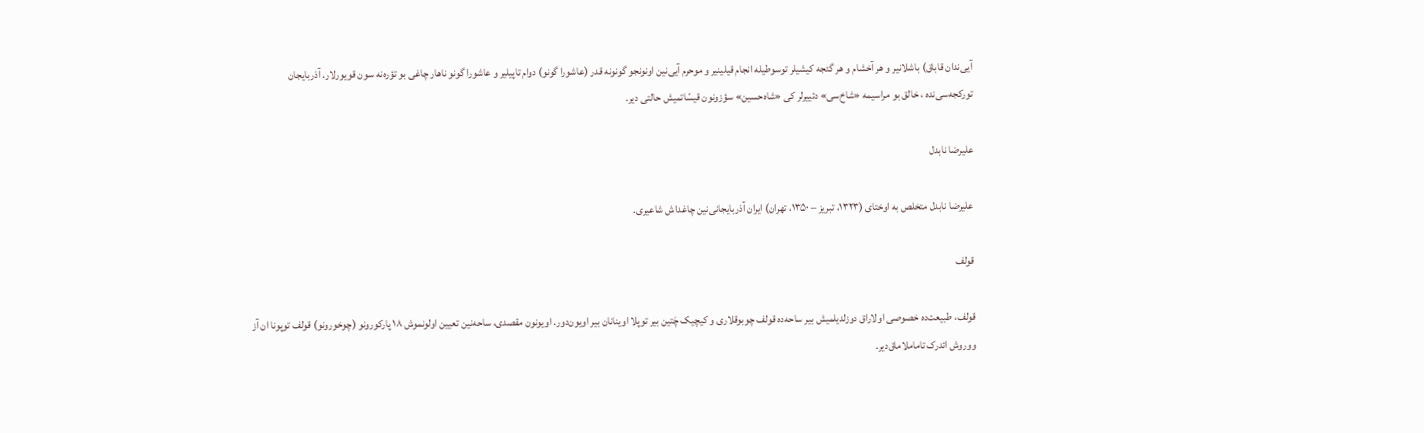آیی‌ندان قاباق) باشلانیر و هر آخشام و هر گئجه کیشیلر توسوطیله انجام قیلینیر و موحرم آیی‌نین اونونجو گونونه قدر (عاشورا گونو) دوام تاپیلیر و عاشورا گونو ناهار چاغی بو تؤره‌نه سون قویورلار. آذربایجان تورکجه‌سی‌نده ، خالق بو مراسیمه «شاخ‌سی» دئییرلر کی «شاه‌حسین» سؤزونون قیسّاتمیش حالتی دیر.

علیرضا نابدل

علیرضا نابدل متخلص به اوختای (۱۳۲۳، تبریز – ۱۳۵۰، تهران) ایران آذربایجانی‌نین چاغداش شاعیری.

قولف

قولف، طبیعت‌ده خصوصی اولاراق دوزلدیلمیش بیر ساحه‌ده قولف چوبوقلاری و کیچیک چَتین بیر توپلا اوینانان بیر اویون‌دور. اویونون مقصدی، ساحه‌نین تعیین اولونموش ۱۸ پارکورونو (چوخورونو) قولف توپونا ان آز ووروش ائدرک تاماملاماق‌دیر.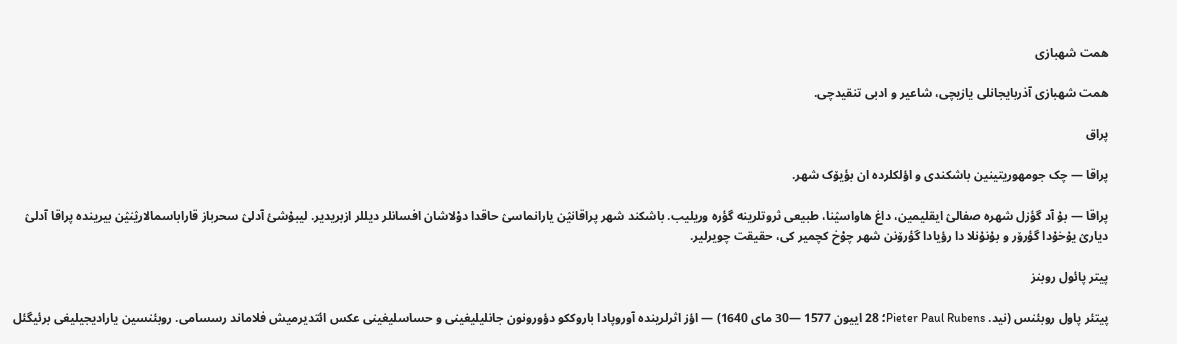همت شهبازی

همت شهبازی آذربایجانلی یازیچی، شاعیر و ادبی تنقیدچی.

پراق

پراقا — چک جومهوریتینین باشکندی و اؤلکلرده ان بؤیۆک شهر.

پراقا — بۇ آد گؤزل شهره صفالیٛ ایقلیمین، داغ هاواسیٛنا، طبیعی ثروتلرینه گؤره وریلیب. باشکند شهر پراقانیٛن یارانماسیٛ حاقدا دوْلاشان افسانلر دیللر ازبریدیر. لیبۇشئ آدلیٛ سحرباز قاراباسمالاریٛنیٛن بیرینده پراقا آدلیٛ دیاریٛ یۇخۇدا گؤرۆر و بۇنۇنلا دا رؤیادا گؤرۆنن شهر چوْخ کچمیر کی، حقیقت چویرلیر.

پیتر پائول روبنز

پیتئر پاول روبئنس (نید. Pieter Paul Rubens؛ 28 اییون 1577 —30 مای 1640) — اؤز اثرلرینده آوروپادا باروککو دؤورونون جانلیلیغینی و حساسلیغینی عکس ائتدیرمیش فلاماند رسسامی. روبئنسین یارادیجیلیغی برئیگئل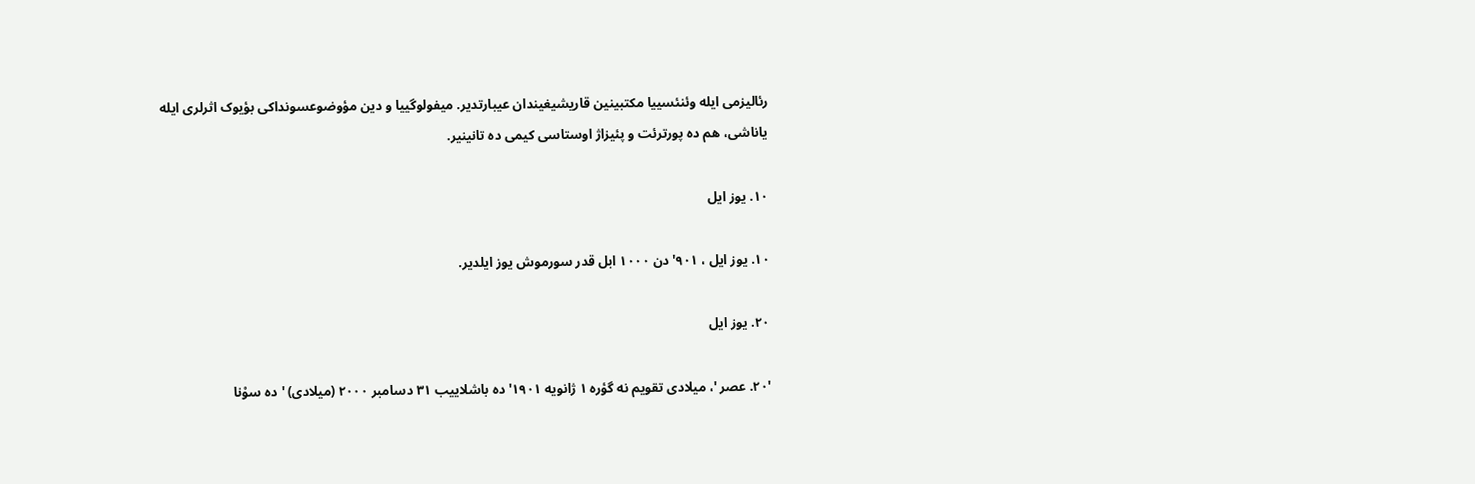رئالیزمی ایله وئنئسییا مکتبینین قاریشیغیندان عیبارتدیر. میفولوگییا و دین مؤوضوعسونداکی بؤیوک اثرلری ایله یاناشی، هم ده پورترئت و پئیزاژ اوستاسی کیمی ده تانینیر.

۱۰. یوز ایل

۱۰. یوز ایل ، ۹۰۱' دن ۱۰۰۰ ابل قدر سورموش یوز ایلدیر.

۲۰. یوز ایل

'۲۰. عصر '، میلادی تقویم نه گؤره ۱ ژانویه ۱۹۰۱' ده باشلاییب ۳۱ دسامبر ۲۰۰۰ (میلادی) 'ده سوْنا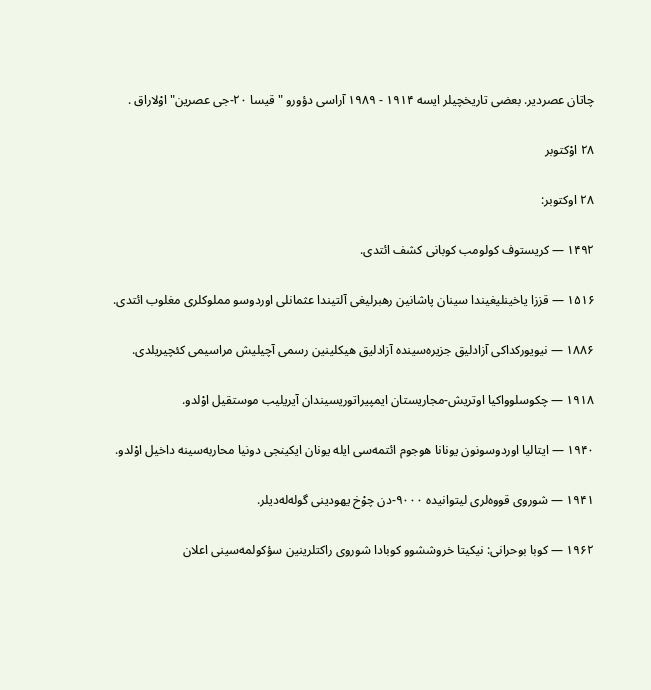چاتان عصردیر. بعضی تاریخچیلر ایسه ۱۹۱۴ - ۱۹۸۹ آراسی دؤورو "قیسا ۲۰-جی عصرین" اوْلاراق .

۲۸ اوْکتوبر

۲۸ اوکتوبر:

۱۴۹۲ — کریستوف کولومب کوبانی کشف ائتدی.

۱۵۱۶ — قززا یاخینلیغیندا سینان پاشانین رهبرلیغی آلتیندا عثمانلی اوردوسو مملوکلری مغلوب ائتدی.

۱۸۸۶ — نیویورکداکی آزادلیق جزیره‌سینده آزادلیق هیکلینین رسمی آچیلیش مراسیمی کئچیریلدی.

۱۹۱۸ — چکوسلوواکیا اوتریش-مجاریستان ایمپیراتوریسیندان آیریلیب موستقیل اوْلدو.

۱۹۴۰ — ایتالیا اوردوسونون یونانا هوجوم ائتمه‌سی ایله یونان ایکینجی دونیا محاربه‌سینه داخیل اوْلدو.

۱۹۴۱ — شوروی قووه‌لری لیتوانیده ۹۰۰۰-دن چوْخ یهودینی گوله‌له‌دیلر.

۱۹۶۲ — کوبا بوحرانی: نیکیتا خروششوو کوبادا شوروی راکتلرینین سؤکولمه‌سینی اعلان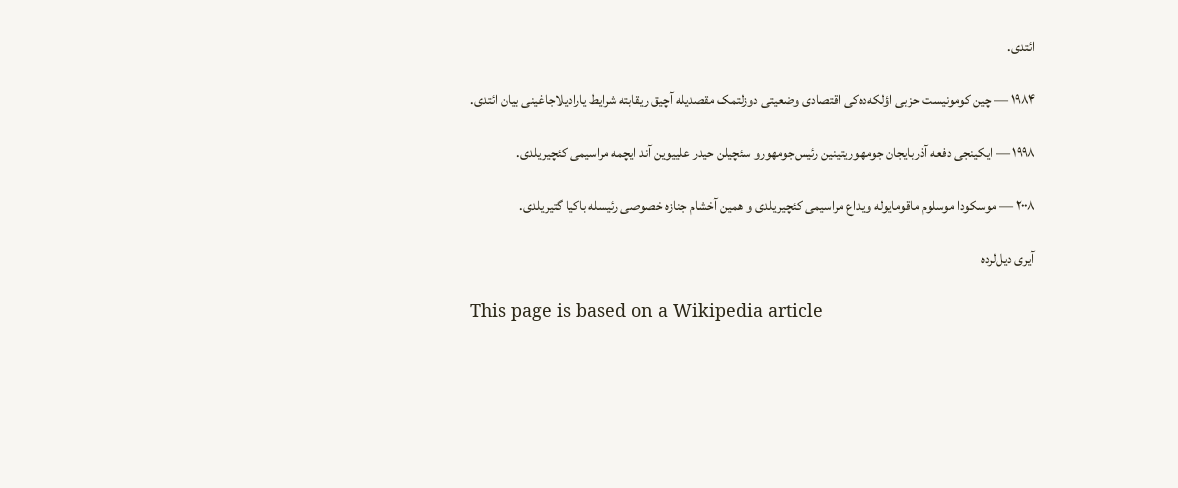ائتدی.

۱۹۸۴ — چین کومونیست حزبی اؤلکه‌ده‌کی اقتصادی وضعیتی دوزلتمک مقصدیله آچیق ریقابته شرایط یارادیلاجاغینی بیان ائتدی.

۱۹۹۸ — ایکینجی دفعه آذربایجان جومهوریتینین رئیس‌جومهورو سئچیلن حیدر علییوین آند ایچمه مراسیمی کئچیریلدی.

۲۰۰۸ — موسکودا موسلوم ماقومایوله ویداع مراسیمی کئچیریلدی و همین آخشام جنازه خصوصی رئیسله باکیا گتیریلدی.

آیری دیل‌لرده

This page is based on a Wikipedia article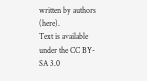written by authors (here).
Text is available under the CC BY-SA 3.0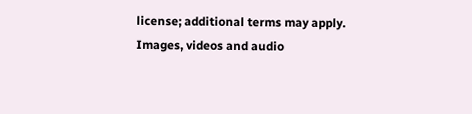license; additional terms may apply.
Images, videos and audio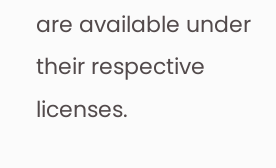are available under their respective licenses.